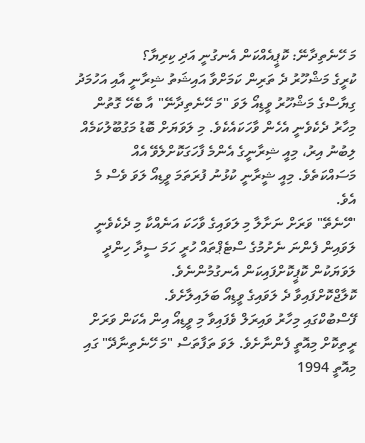މަ ހޭނެތިދާނޭ: ކޮޕީއެއްކަން އެނގުނީ އަދި ކިރިޔާ؟
ކުރީގެ މަޝްހޫރު ދެ ތަރިން ކަމަށްވާ އައިޝަތު ޝިރާނީ އާއި އަހުމަދު ގިޔާސްގެ މަޝްހޫރު ވީޑިއޯ ލަވަ "މަ ހޭނެތިދާނޭ" އާ ބެހޭ ގޮތުން މިހާރު ދެކެވެނީ އެހެން ވާހަކައެކެވެ. މި ލަވަޔަށް ބޮޑު މަގުބޫލުކަމެއް ލިބުނު އިރު، މިއީ ޝިރާނީގެ އެންމެ ފާހަގަކޮށްލެވޭ އެއް މަސައްކަތެވެ. މިއީ ޝީރާނީ ކުޅުނު ފުރަތަމަ ވީޑިއޯ ލަވަ ވެސް މެ އެވެ.
"ހޭނެތޭ" ވަރަށް ނަށާލާ މި ލަވައިގެ ވާހަކަ އަނެއްކާ މި ދެކެވެނީ ލަވައިން ފެންނަ ނެށުމުގެ ސްޓެޕްތައް ހުރީ ހަމަ ސީދާ ހިންދީ ލަވަޔަކުން ކޮޕީކޮށްފައިކަން އެނގުމުންނެވެ.
ކޮލާޖްކޮށްފައިވާ ދެ ލަވައިގެ ވީޑިއޯ ބަލައިލާށެވެ.
ފޭސްބުކްގައި މިހާރު ވައިރަލް ވެފައިވާ މި ވީޑިއޯ އިން އެކަން ވަރަށް ރީތިކޮށް މިއޮތީ ފެންނާށެވެ. ލަވަ ތަފާތަސް "މަ ހޭނެތިނާދޭ" ގައި މިއޮތީ 1994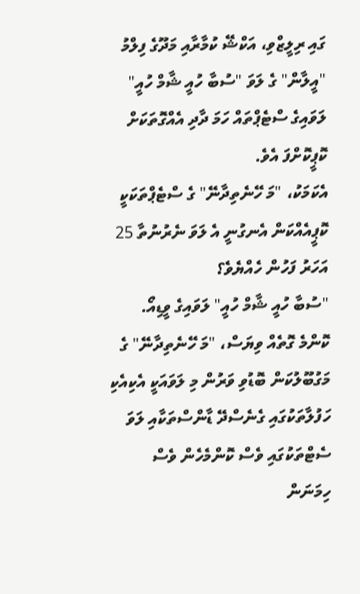ގައި ރިލީޒްވި، އަކްޝޭ ކުމާރާއި މަދޫގެ ފިލްމު "އީލާން" ގެ ލަވަ "ސުބާ ހުއީ ޝާމް ހުއީ" ލަވައިގެ ސްޓެޕްތައް ހަމަ ދާދި އެއްގޮތަކަށް ކޮޕީކޮށްފަ އެވެ.
އެކަމަކު، "މަ ހޭނެތިދާނޭ" ގެ ސްޓެޕްތަކަކީ ކޮޕީއެއްކަން އެނގުނީ އެ ލަވަ ނެރުނުތާ 25 އަހަރު ފަހުން ހެއްޔެވެ؟
"ސުބާ ހުއީ ޝާމް ހުއީ" ލަވައިގެ ވީޑިއޯ.
ކޮންމެ ގޮތެއް ވިޔަސް، "މަ ހޭނެތިދާނޭ" ގެ މަގުބޫލުކަން ބޮޑުވި ވަރުން މި ލަވައަކީ އެކިއެކި ހަފުލާތަކުގައި ގެނެސްދޭ ޑާންސްތަކާއި ލަވަ ސެޓްތަކުގައި ވެސް ކޮންމެހެން ވެސް ހިމަނަން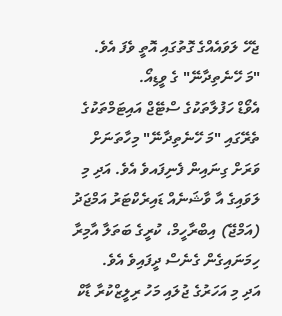ޖެހޭ ލަވައެއްގެ ގޮތުގައި އޮތީ ވެފަ އެވެ.
"މަ ހޭނެތިދާނޭ" ގެ ވީޑިއޯ.
އެވޯޑް ހަފުލާތަކުގެ ސްޓޭޖް އައިޓަމްތަކުގެ ތެރޭގައި "މަ ހޭނެތިދާނޭ" މިހާތަނަށް ވަރަށް ގިނައިން ފެނިފައވެ އެވެ. އަދި މި ލަވައިގެ އާ ވާޝަނެއް ޑައިރެކްޓަރު އަމްޖަދު (އަމްޖޭ) އިބްރާހީމް، ކުރީގެ ބަތަލާ އާމިރާ ހިމަނައިގެން ގެނެސް ދީފައިވެ އެވެ.
އަދި މި އަހަރުގެ ޖުލައި މަހު ރިލީޒްކުރާ ޑާކް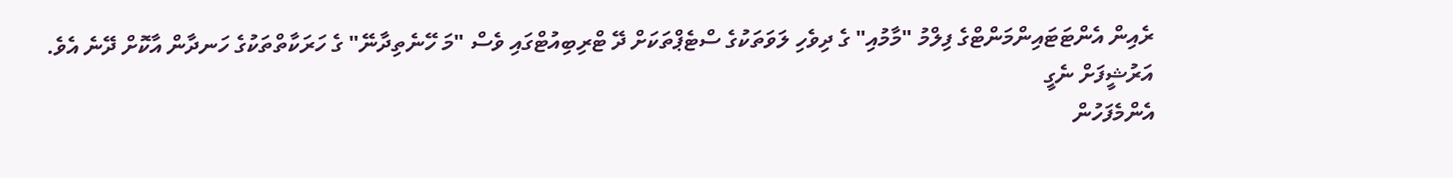ރެއިން އެންޓަޓައިންމަންޓްގެ ފިލްމު "މާމުއި" ގެ ދިވެހި ލަވަތަކުގެ ސްޓެޕްތަކަށް ދޭ ޓްރިބިއުޓްގައި ވެސް "މަ ހޭނެތިދާނޭ" ގެ ހަރަކާތްތަކުގެ ހަނދާން އާކޮށް ދޭނެ އެވެ.
އަރުޝީފަށް ނެގީ
އެންމެފަހުން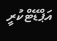އަޕްޑޭޓްކުރީ